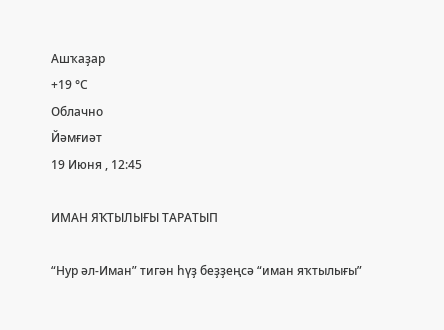Ашҡаҙар
+19 °С
Облачно
Йәмғиәт
19 Июня , 12:45

ИМАН ЯҠТЫЛЫҒЫ ТАРАТЫП

“Нур әл-Иман” тигән һүҙ беҙҙеңсә “иман яҡтылығы”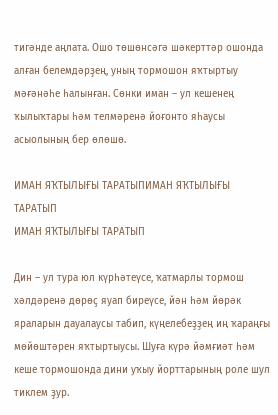тигәнде аңлата. Ошо төшөнсәгә шәкерттәр ошонда алған белемдәрҙең, уның тормошон яҡтыртыу мәғәнәһе һалынған. Сөнки иман – ул кешенең ҡылыҡтары һәм телмәренә йоғонто яһаусы   асыолының бер өлөшө.

ИМАН ЯҠТЫЛЫҒЫ ТАРАТЫПИМАН ЯҠТЫЛЫҒЫ ТАРАТЫП
ИМАН ЯҠТЫЛЫҒЫ ТАРАТЫП

Дин – ул тура юл күрһәтеүсе, ҡатмарлы тормош хәлдәренә дөрөҫ яуап биреүсе, йән һәм йөрәк яраларын дауалаусы табип, күңелебеҙҙең иң ҡараңғы мөйөштәрен яҡтыртыусы. Шуға күрә йәмғиәт һәм кеше тормошонда дини уҡыу йорттарының роле шул тиклем ҙур.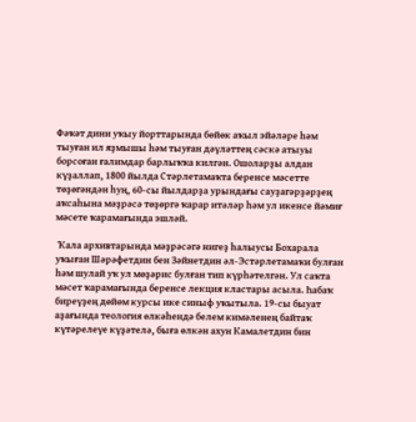Фәҡәт дини уҡыу йорттарында бөйөк аҡыл эйәләре һәм тыуған ил яҙмышы һәм тыуған дәүләттең сәскә атыуы борсоған ғалимдар барлыҡҡа килгән. Ошоларҙы алдан күҙаллап, 1800 йылда Стәрлетамаҡта беренсе мәсетте төҙөгәндән һуң, 60-сы йылдарҙа урындағы сауҙагәрҙәрҙең аҡсаһына мәҙрәсә төҙөргә ҡарар итәләр һәм ул икенсе йәмиғ мәсете ҡарамағында эшләй.

 Ҡала архивтарында мәҙрәсәгә нигеҙ һалыусы Бохарала уҡыған Шәрәфетдин бен Зәйнетдин әл-Эстәрлетамаҡи булған һәм шулай уҡ ул мөҙәрис булған тип күрһәтелгән. Ул саҡта мәсет ҡарамағында беренсе лекция кластары асыла. Һабаҡ биреүҙең дөйөм курсы ике синыф уҡытыла. 19-сы быуат аҙағында теология өлкәһендә белем кимәленең байтаҡ күтәрелеүе күҙәтелә, быға өлкән ахун Камалетдин бин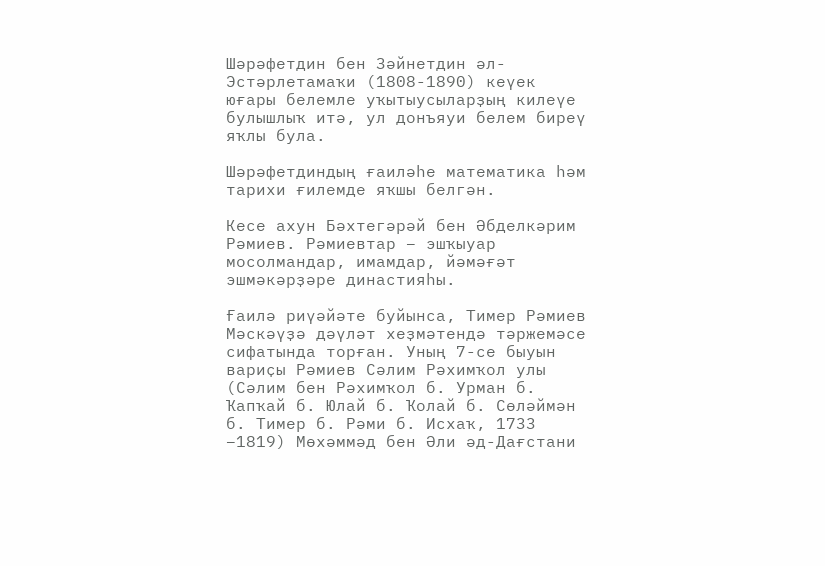Шәрәфетдин бен Зәйнетдин әл-Эстәрлетамаҡи (1808-1890) кеүек юғары белемле уҡытыусыларҙың килеүе булышлыҡ итә, ул донъяуи белем биреү яҡлы була.

Шәрәфетдиндың ғаиләһе математика һәм тарихи ғилемде яҡшы белгән.

Кесе ахун Бәхтегәрәй бен Әбделкәрим Рәмиев. Рәмиевтар – эшҡыуар мосолмандар, имамдар, йәмәғәт эшмәкәрҙәре династияһы.

Ғаилә риүәйәте буйынса, Тимер Рәмиев Мәскәүҙә дәүләт хеҙмәтендә тәржемәсе сифатында торған. Уның 7-се быуын вариҫы Рәмиев Сәлим Рәхимҡол улы (Сәлим бен Рәхимҡол б. Урман б. Ҡапҡай б. Юлай б. Ҡолай б. Сөләймән б. Тимер б. Рәми б. Исхаҡ, 1733 –1819) Мөхәммәд бен Әли әд-Дағстани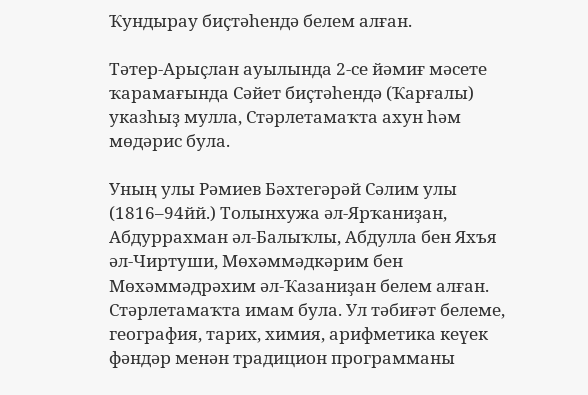Ҡундырау биҫтәһендә белем алған.

Тәтер-Арыҫлан ауылында 2-се йәмиғ мәсете ҡарамағында Сәйет биҫтәһендә (Ҡарғалы) указһыҙ мулла, Стәрлетамаҡта ахун һәм мөдәрис була.

Уның улы Рәмиев Бәхтегәрәй Сәлим улы (1816–94йй.) Толынхужа әл-Ярҡаниҙан, Абдуррахман әл-Балыҡлы, Абдулла бен Яхъя әл-Чиртуши, Мөхәммәдкәрим бен Мөхәммәдрәхим әл-Ҡазаниҙан белем алған. Стәрлетамаҡта имам була. Ул тәбиғәт белеме, география, тарих, химия, арифметика кеүек фәндәр менән традицион программаны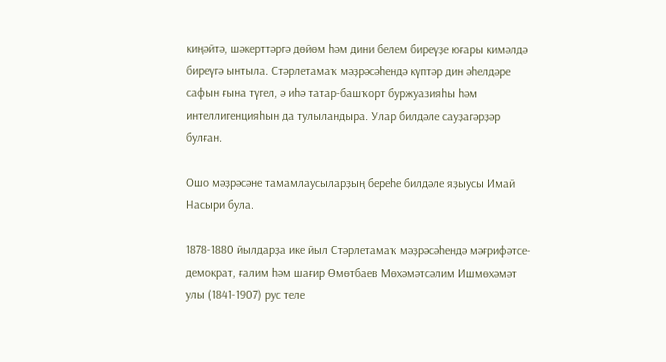киңәйтә, шәкерттәргә дөйөм һәм дини белем биреүҙе юғары кимәлдә биреүгә ынтыла. Стәрлетамаҡ мәҙрәсәһендә күптәр дин әһелдәре сафын ғына түгел, ә иһә татар-башҡорт буржуазияһы һәм интеллигенцияһын да тулыландыра. Улар билдәле сауҙагәрҙәр булған.

Ошо мәҙрәсәне тамамлаусыларҙың береһе билдәле яҙыусы Имай Насыри була.

1878-1880 йылдарҙа ике йыл Стәрлетамаҡ мәҙрәсәһендә мәғрифәтсе-демократ, ғалим һәм шағир Өмөтбаев Мөхәмәтсәлим Ишмөхәмәт улы (1841-1907) рус теле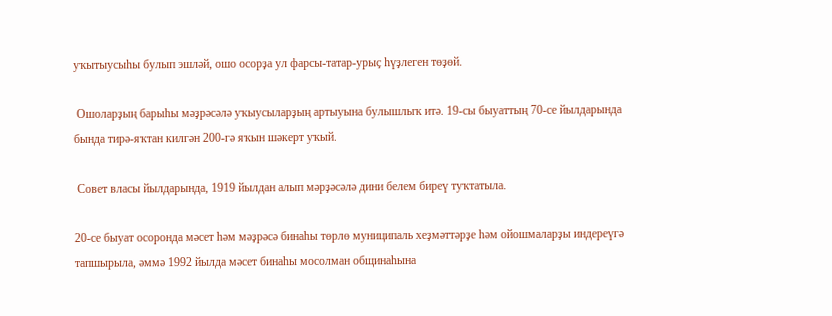уҡытыусыһы булып эшләй, ошо осорҙа ул фарсы-татар-урыҫ һүҙлеген төҙөй.

 Ошоларҙың барыһы мәҙрәсәлә уҡыусыларҙың артыуына булышлыҡ итә. 19-сы быуаттың 70-се йылдарында бында тирә-яҡтан килгән 200-гә яҡын шәкерт уҡый.

 Совет власы йылдарында, 1919 йылдан алып мәрҙәсәлә дини белем биреү туҡтатыла.

20-се быуат осоронда мәсет һәм мәҙрәсә бинаһы төрлө муниципаль хеҙмәттәрҙе һәм ойошмаларҙы индереүгә тапшырыла, әммә 1992 йылда мәсет бинаһы мосолман общинаһына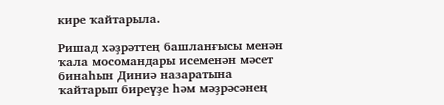кире ҡайтарыла.

Ришад хәҙрәттең башланғысы менән ҡала мосомандары исеменән мәсет бинаһын Диниә назаратына ҡайтарып биреүҙе һәм мәҙрәсәнең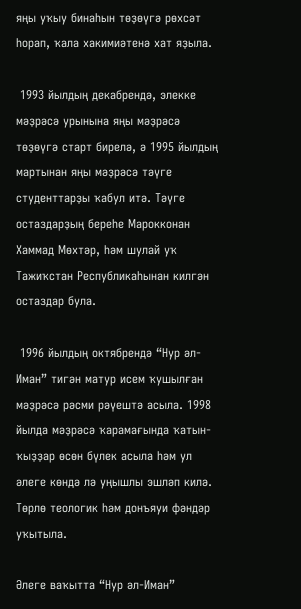яңы уҡыу бинаһын төҙөүгә рөхсәт һорап, ҡала хакимиәтенә хат яҙыла.

 1993 йылдың декабрендә, элекке мәҙрәсә урынына яңы мәҙрәсә төҙөүгә старт бирелә, ә 1995 йылдың мартынан яңы мәҙрәсә тәүге студенттарҙы ҡабул итә. Тәүге остаздарҙың береһе Марокконан Хаммад Мөхтәр, һәм шулай уҡ Тажиҡстан Республикаһынан килгән остаздар була.

 1996 йылдың октябрендә “Нур әл-Иман” тигән матур исем ҡушылған мәҙрәсә рәсми рәүештә асыла. 1998 йылда мәҙрәсә ҡарамағында ҡатын-ҡыҙҙар өсөн бүлек асыла һәм ул әлеге көндә лә уңышлы эшләп килә. Төрлө теологик һәм донъяуи фәндәр уҡытыла.

Әлеге ваҡытта “Нур әл-Иман”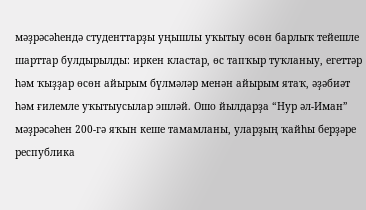мәҙрәсәһендә студенттарҙы уңышлы уҡытыу өсөн барлыҡ тейешле шарттар булдырылды: иркен кластар, өс тапҡыр туҡланыу, егеттәр һәм ҡыҙҙар өсөн айырым бүлмәләр менән айырым ятаҡ, әҙәбиәт һәм ғилемле уҡытыусылар эшләй. Ошо йылдарҙа “Нур әл-Иман” мәҙрәсәһен 200-гә яҡын кеше тамамланы, уларҙың ҡайһы берҙәре республика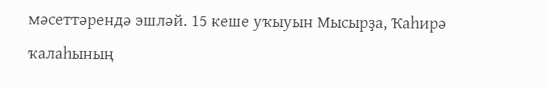мәсеттәрендә эшләй. 15 кеше уҡыуын Мысырҙа, Ҡаһирә ҡалаһының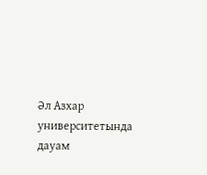Әл Азхар университетында дауам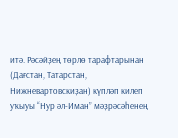итә. Рәсәйҙең төрлө тарафтарынан (Дағстан, Татарстан, Нижневартовскиҙан) күпләп килеп уҡыуы “Нур әл-Иман” мәҙрәсәһенең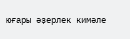юғары әҙерлек кимәле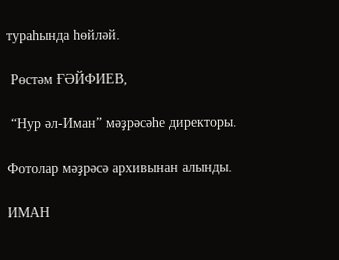тураһында һөйләй.

 Рөстәм ҒӘЙФИЕВ,

 “Нур әл-Иман” мәҙрәсәһе директоры.

Фотолар мәҙрәсә архивынан алынды.

ИМАН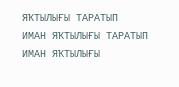ЯҠТЫЛЫҒЫ ТАРАТЫП
ИМАН ЯҠТЫЛЫҒЫ ТАРАТЫП
ИМАН ЯҠТЫЛЫҒЫ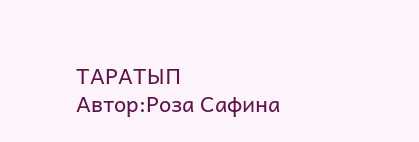ТАРАТЫП
Автор:Роза Сафина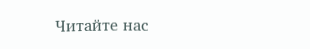Читайте нас